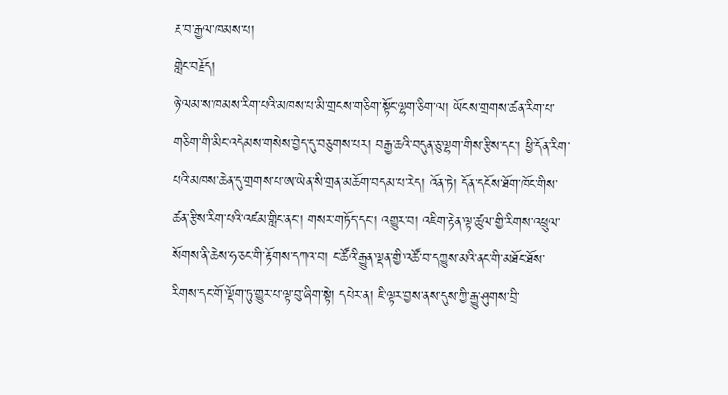རྔ་བ་རྒྱལ་ཁམས་པ།
གླེང་བརྗོད།
ཉེ་ལམ་ས་ཁམས་རིག་པའི་མཁས་པ་མི་གྲངས་གཅིག་སྟོང་ལྷག་ཅིག་ལ། ཡོངས་གྲགས་ཚན་རིག་པ་གཅིག་གི་མིང་འདེམས་གསེས་བྱེད་དུ་བཅུགས་པར། བརྒྱ་ཆའི་བདུན་ཅུ་ལྷག་གིས་རྩིས་དང་། ཕྱི་དོན་རིག་པའི་མཁས་ཆེན་དུ་གྲགས་པ་ཨ་ཡེན་སི་གྲན་མཆོག་བདམ་པ་རེད། འོན་ཏེ། དོན་དངོས་ཐོག་ཁོང་གིས་ཚན་རྩིས་རིག་པའི་འཛམ་གླིང་ནང་། གསར་གཏོད་དང་། འགྱུར་བ། འཇིག་རྟེན་ལྟ་ཚུལ་གྱི་རིགས་འཕྲུལ་སོགས་ནི་ཆེས་ཧ་ཅང་གི་རྟོགས་དཀའ་བ། ང་ཚོའི་རྒྱུན་ལྡན་གྱི་འཚོ་བ་དཀྱུས་མའི་ནང་གི་མཐོང་ཐོས་རིགས་དང་གོ་ལྡོག་ཏུ་གྱུར་པ་ལྟ་བུ་ཞིག་སྟེ། དཔེར་ན། ཇི་ལྟར་བྱས་ནས་དུས་ཀྱི་རྒྱུ་ཤུགས་བྲི་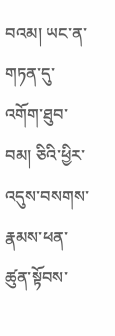བའམ། ཡང་ན་གཏན་དུ་འགོག་ཐུབ་བམ། ཅིའི་ཕྱིར་འདུས་བསགས་རྣམས་ཕན་ཚུན་སྟོབས་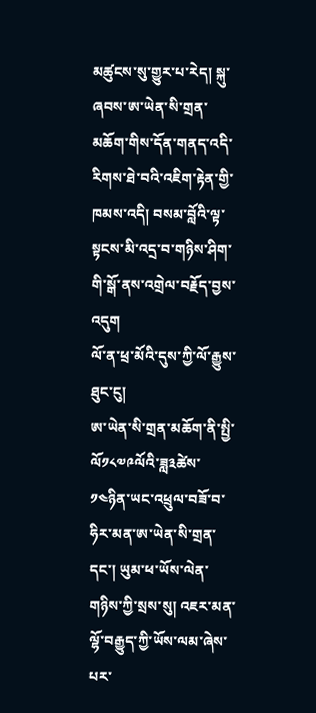མཚུངས་སུ་གྱུར་པ་རེད། སྐུ་ཞབས་ཨ་ཡེན་སི་གྲན་མཆོག་གིས་དོན་གནད་འདི་རིགས་ཐེ་བའི་འཇིག་རྟེན་གྱི་ཁམས་འདི། བསམ་བློའི་ལྟ་སྟངས་མི་འདྲ་བ་གཉིས་ཤིག་གི་སྒོ་ནས་འགྲེལ་བརྗོད་བྱས་འདུག
ལོ་ན་ཕྲ་མོའི་དུས་ཀྱི་ལོ་རྒྱུས་ཐུང་ངུ།
ཨ་ཡེན་སི་གྲན་མཆོག་ནི་སྤྱི་ལོ༡༨༧༩ལོའི་ཟླ༣ཚེས་༡༤ཉིན་ཡང་འཕྲུལ་བཟོ་བ་ཧིར་མན་ཨ་ཡེན་སི་གྲན་དང་། ཡུམ་ཕ་ཡོས་ལེན་གཉིས་ཀྱི་སྲས་སུ། འཇར་མན་ལྷོ་བརྒྱུད་ཀྱི་ཡོས་ལམ་ཞེས་པར་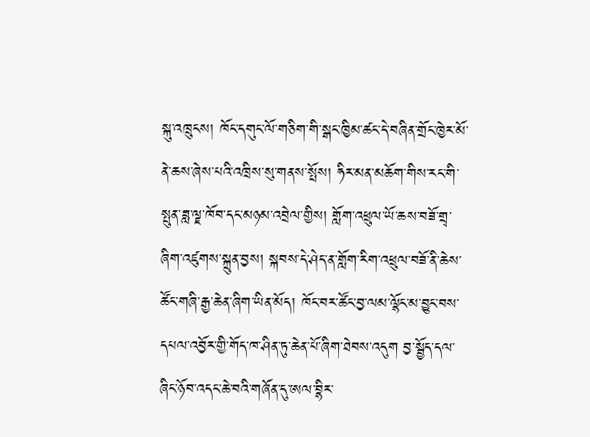སྐུ་འཁྲུངས། ཁོང་དགུང་ལོ་གཅིག་གི་སྒང་ཁྱིམ་ཚང་དེ་བཞིན་གྲོང་ཁྱེར་མོ་ནེ་ཆས་ཞེས་པའི་འཁྲིས་སུ་གནས་སྤོས། ཧིར་མན་མཆོག་གིས་རང་གི་སྤུན་ཟླ་ལྗ་ཁོབ་དང་མཉམ་འབྲེལ་གྱིས། གློག་འཕྲུལ་ཡོ་ཆས་བཟོ་གྲྭ་ཞིག་འཛུགས་སྐྲུན་བྱས། སྐབས་དེ་ཤེད་ན་གློག་རིག་འཕྲུལ་བཟོ་ནི་ཆེས་ཚོང་གཞི་རྒྱ་ཆེན་ཞིག་ཡིན་མོད། ཁོང་བར་ཚོང་བྱ་ལམ་ལྷོང་མ་བྱུང་བས་དཔལ་འབྱོར་གྱི་གོད་ཁ་ཤིན་ཏུ་ཆེན་པོ་ཞིག་ཐེབས་འདུག བྱ་སྦྱོད་དལ་ཞིང་ཉོབ་འདང་ཆེ་བའི་གཞོན་དུ་ཨལ་བྷིར་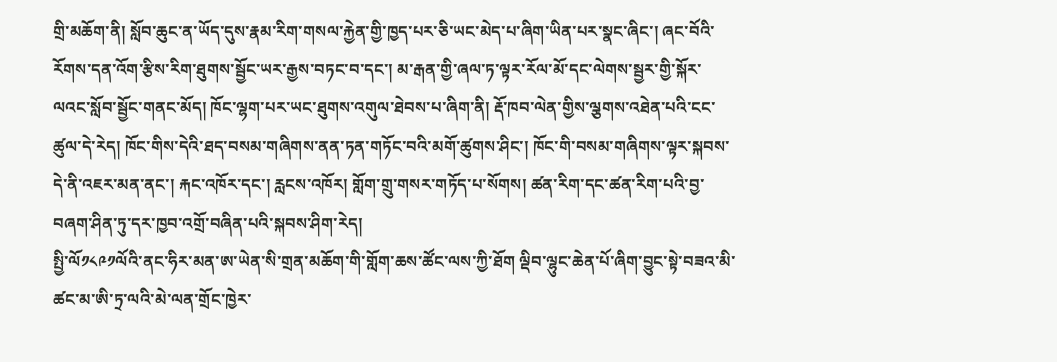གྲི་མཆོག་ནི། སློབ་ཆུང་ན་ཡོད་དུས་རྣམ་རིག་གསལ་རྐྱེན་གྱི་ཁྱད་པར་ཅི་ཡང་མེད་པ་ཞིག་ཡིན་པར་སྣང་ཞིང་། ཞང་བོའི་རོགས་དན་འོག་རྩིས་རིག་ཐུགས་སྦྱོང་ཡར་རྒྱས་བཏང་བ་དང་། མ་རྒན་གྱི་ཞལ་ཏ་ལྟར་རོལ་མོ་དང་ལེགས་སྦྱར་གྱི་སྐོར་ལའང་སློབ་སྦྱོང་གནང་མོད། ཁོང་ལྷག་པར་ཡང་ཐུགས་འགུལ་ཐེབས་པ་ཞིག་ནི། རྡོ་ཁབ་ལེན་གྱིས་ལྕགས་འཐེན་པའི་ངང་ཚུལ་དེ་རེད། ཁོང་གིས་དེའི་ཐད་བསམ་གཞིགས་ནན་ཏན་གཏོང་བའི་མགོ་ཚུགས་ཤིང་། ཁོང་གི་བསམ་གཞིགས་ལྟར་སྐབས་དེ་ནི་འཇར་མན་ནང་། རྐང་འཁོར་དང་། རླངས་འཁོར། གློག་གྲུ་གསར་གཏོད་པ་སོགས། ཚན་རིག་དང་ཚན་རིག་པའི་བྱ་བཞག་ཤིན་ཏུ་དར་ཁྱབ་འགྲོ་བཞིན་པའི་སྐབས་ཤིག་རེད།
སྤྱི་ལོ༡༨༩༡ལོའི་ནང་ཧིར་མན་ཨ་ཡེན་སི་གྲན་མཆོག་གི་གློག་ཆས་ཚོང་ལས་ཀྱི་ཐོག ལྡིབ་ལྷུང་ཆེན་པོ་ཞིག་བྱུང་སྟེ་བཟའ་མི་ཚང་མ་ཨི་ཏྲ་ལའི་མེ་ལན་གྲོང་ཁྱེར་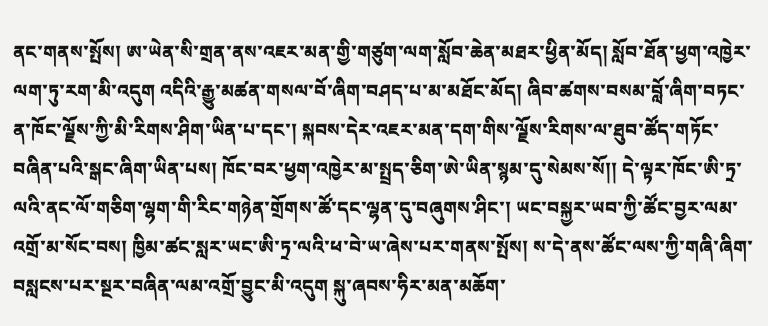ནང་གནས་སྤོས། ཨ་ཡེན་སི་གྲན་ནས་འཇར་མན་གྱི་གཙུག་ལག་སློབ་ཆེན་མཐར་ཕྱིན་མོད། སློབ་ཐོན་ཕྱག་འཁྱེར་ལག་ཏུ་རག་མི་འདུག འདིའི་རྒྱུ་མཚན་གསལ་བོ་ཞིག་བཤད་པ་མ་མཐོང་མོད། ཞིབ་ཚགས་བསམ་བློ་ཞིག་བཏང་ན་ཁོང་ལྗོས་ཀྱི་མི་རིགས་ཤིག་ཡིན་པ་དང་། སྐབས་དེར་འཇར་མན་དག་གིས་ལྗོས་རིགས་ལ་ཐུབ་ཚོད་གཏོང་བཞིན་པའི་སྒང་ཞིག་ཡིན་པས། ཁོང་བར་ཕྱག་འཁྱེར་མ་སྤྲད་ཅིག་ཨེ་ཡིན་སྙམ་དུ་སེམས་སོ།། དེ་ལྟར་ཁོང་ཨི་ཏྲ་ལའི་ནང་ལོ་གཅིག་ལྷག་གི་རིང་གཉེན་གྲོགས་ཚོ་དང་ལྷན་དུ་བཞུགས་ཤིང་། ཡང་བསྐྱར་ཡབ་ཀྱི་ཚོང་བྱར་ལམ་འགྲོ་མ་སོང་བས། ཁྱིམ་ཚང་སླར་ཡང་ཨི་ཏྲ་ལའི་ཕ་བེ་ཡ་ཞེས་པར་གནས་སྤོས། ས་དེ་ནས་ཚོང་ལས་ཀྱི་གཞི་ཞིག་བསླངས་པར་སྔར་བཞིན་ལམ་འགྲོ་བྱུང་མི་འདུག སྐུ་ཞབས་ཧིར་མན་མཆོག་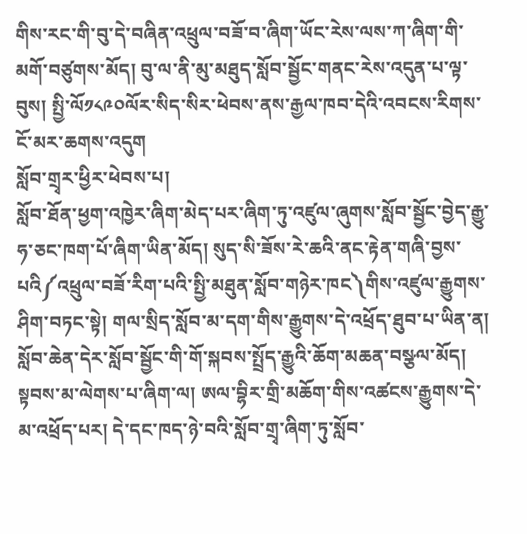གིས་རང་གི་བུ་དེ་བཞིན་འཕྲུལ་བཟོ་བ་ཞིག་ཡོང་རེས་ལས་ཀ་ཞིག་གི་མགོ་བཙུགས་མོད། བུ་ལ་ནི་མུ་མཐུད་སློབ་སྦྱོང་གནང་རེས་འདུན་པ་ལྟ་བུས། སྤྱི་ལོ༡༨༩༠ལོར་སིད་སིར་ཕེབས་ནས་རྒྱལ་ཁབ་དེའི་འབངས་རིགས་ངོ་མར་ཆགས་འདུག
སློབ་གྲྭར་ཕྱིར་ཕེབས་པ།
སློབ་ཐོན་ཕྱག་འཁྱེར་ཞིག་མེད་པར་ཞིག་ཏུ་འཛུལ་ཞུགས་སློབ་སྦྱོང་བྱེད་རྒྱུ་ཧ་ཅང་ཁག་པོ་ཞིག་ཡིན་མོད། སུད་སི་ཟོས་རེ་ཆའི་ནང་རྟེན་གཞི་བྱས་པའི༼འཕྲུལ་བཟོ་རིག་པའི་སྤྱི་མཐུན་སློབ་གཉེར་ཁང༽གིས་འཛུལ་རྒྱུགས་ཤིག་བཏང་སྟེ། གལ་སྲིད་སློབ་མ་དག་གིས་རྒྱུགས་དེ་འཕྲོད་ཐུབ་པ་ཡིན་ན། སློབ་ཆེན་དེར་སློབ་སྦྱོང་གི་གོ་སྐབས་སྤྲོད་རྒྱུའི་ཆོག་མཆན་བསྩལ་མོད། སྟབས་མ་ལེགས་པ་ཞིག་ལ། ཨལ་བྷིར་གྲི་མཆོག་གིས་འཚངས་རྒྱུགས་དེ་མ་འཕྲོད་པར། དེ་དང་ཁད་ཉེ་བའི་སློབ་གྲྭ་ཞིག་ཏུ་སློབ་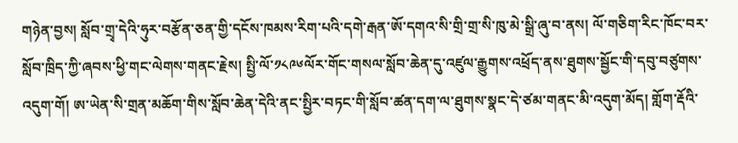གཉེན་བྱས། སློབ་གྲྭ་དེའི་ཧུར་བརྩོན་ཅན་གྱི་དངོས་ཁམས་རིག་པའི་དགེ་རྒན་ཨོ་དགའ་སི་གྲི་གྲ་སི་ཁུ་མེ་སྒྲི་ཞུ་བ་ནས། ལོ་གཅིག་རིང་ཁོང་བར་སློབ་ཁྲིད་ཀྱི་ཞབས་ཕྱི་གང་ལེགས་གནང་རྗེས། སྤྱི་ལོ་༡༨༩༦ལོར་གོང་གསལ་སློབ་ཆེན་དུ་འཛུལ་རྒྱུགས་འཕྲོད་ནས་ཐུགས་སྦྱོང་གི་དབུ་བཙུགས་འདུག་གོ། ཨ་ཡེན་སི་གྲན་མཆོག་གིས་སློབ་ཆེན་དེའི་ནང་སྤྱིར་བཏང་གི་སློབ་ཚན་དག་ལ་ཐུགས་སྣང་དེ་ཙམ་གནང་མི་འདུག་མོད། གློག་རྡོའི་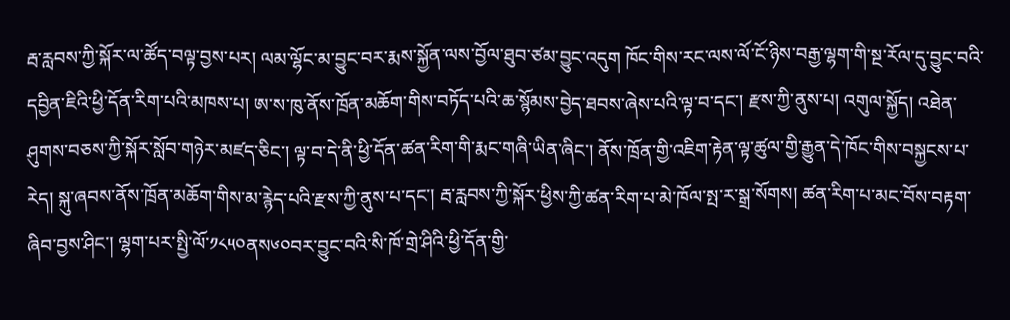རྦ་རླབས་ཀྱི་སྐོར་ལ་ཚོད་བལྟ་བྱས་པར། ལམ་ལྷོང་མ་བྱུང་བར་རྨས་སྐྱོན་ལས་བྱོལ་ཐུབ་ཙམ་བྱུང་འདུག ཁོང་གིས་རང་ལས་ལོ་ངོ་ཉིས་བརྒྱ་ལྷག་གི་སྔ་རོལ་དུ་བྱུང་བའི་དབྱིན་ཇིའི་ཕྱི་དོན་རིག་པའི་མཁས་པ། ཨ་ས་ཁུ་ནོས་ཁྲོན་མཆོག་གིས་བཏོད་པའི་ཆ་སྙོམས་བྱེད་ཐབས་ཞེས་པའི་ལྟ་བ་དང་། རྫས་ཀྱི་ནུས་པ། འགུལ་སྐྱོད། འཐེན་ཤུགས་བཅས་ཀྱི་སྐོར་སློབ་གཉེར་མཛད་ཅིང་། ལྟ་བ་དེ་ནི་ཕྱི་དོན་ཚན་རིག་གི་རྨང་གཞི་ཡིན་ཞིང་། ནོས་ཁྲོན་གྱི་འཇིག་རྟེན་ལྟ་ཚུལ་གྱི་རྒྱུན་དེ་ཁོང་གིས་བསྐྱངས་པ་རེད། སྐུ་ཞབས་ནོས་ཁྲོན་མཆོག་གིས་མ་རྙེད་པའི་རྫས་ཀྱི་ནུས་པ་དང་། རྦ་རླབས་ཀྱི་སྐོར་ཕྱིས་ཀྱི་ཚན་རིག་པ་མེ་ཁོལ་སྤ་ར་སྒྲ་སོགས། ཚན་རིག་པ་མང་བོས་བརྟག་ཞིབ་བྱས་ཤིང་། ལྷག་པར་སྤྱི་ལོ་༡༨༥༠ནས༦༠བར་བྱུང་བའི་སི་ཁོ་གྲེ་ཤིའི་ཕྱི་དོན་གྱི་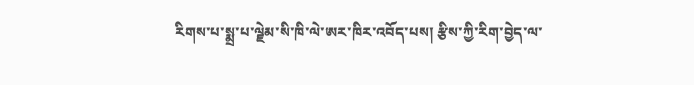རིགས་པ་སྨྲ་པ་ལྗེམ་སི་ཁི་ལེ་ཨར་ཁིར་འབོད་པས། རྩིས་ཀྱི་རིག་བྱེད་ལ་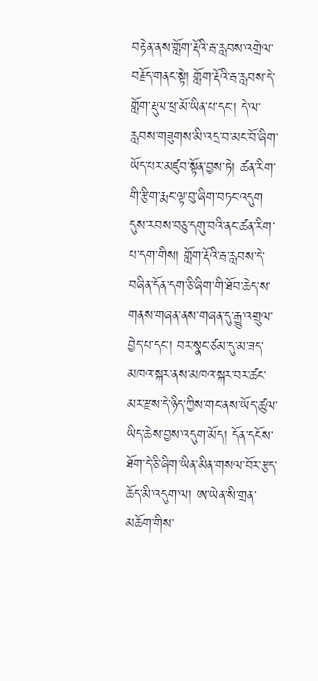བརྟེན་ནས་གློག་རྡོའི་རྦ་རླབས་འགྲེལ་བརྗོད་གནང་སྟེ། གློག་རྡོའི་རྦ་རླབས་དེ་གློག་རྡུལ་ཕྲ་མོ་ཡིན་པ་དང་། དེ་ལ་རླབས་གཟུགས་མི་འདྲ་བ་མང་བོ་ཞིག་ཡོད་པར་མཛུབ་སྟོན་བྱས་ཏེ། ཚན་རིག་གི་རྩིག་རྨང་ལྟ་བུ་ཞིག་བཏང་འདུག དུས་རབས་བཅུ་དགུ་བའི་ནང་ཚན་རིག་པ་དག་གིས། གློག་རྡོའི་རྦ་རླབས་དེ་བཞིན་དོན་དག་ཅི་ཞིག་གི་ཐོབ་ཆེད་ས་གནས་གཞན་ནས་གཞན་དུ་རྒྱུ་འགྲུལ་བྱེད་པ་དང་། བར་སྣང་ཙམ་དུ་མ་ཟད་མཁའ་སྐར་ནས་མཁའ་སྐར་བར་ཚང་མར་རྫས་དེ་ཉིད་ཀྱིས་གང་ནས་ཡོད་ཚུལ་ཡིད་ཆེས་བྱས་འདུག་མོད། དོན་དངོས་ཐོག་དེ་ཅི་ཞིག་ཡིན་མིན་གསལ་བོར་རྩད་ཆོད་མི་འདུག་ལ། ཨ་ཡེན་སི་གྲན་མཆོག་གིས་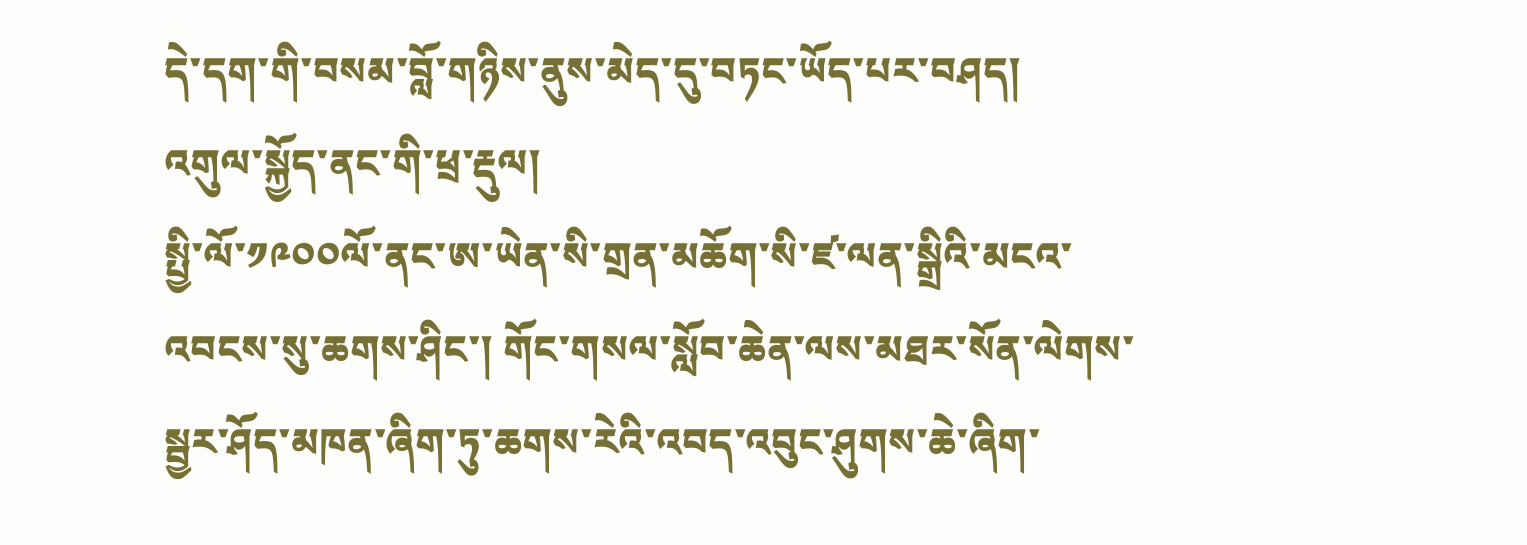དེ་དག་གི་བསམ་བློ་གཉིས་ནུས་མེད་དུ་བཏང་ཡོད་པར་བཤད།
འགུལ་སྐྱོད་ནང་གི་ཕྲ་རྡུལ།
སྤྱི་ལོ་༡༩༠༠ལོ་ནང་ཨ་ཡེན་སི་གྲན་མཆོག་སི་ཛ་ལན་སྒྲིའི་མངའ་འབངས་སུ་ཆགས་ཤིང་། གོང་གསལ་སློབ་ཆེན་ལས་མཐར་སོན་ལེགས་སྦྱར་ཤོད་མཁན་ཞིག་ཏུ་ཆགས་རེའི་འབད་འབུང་ཤུགས་ཆེ་ཞིག་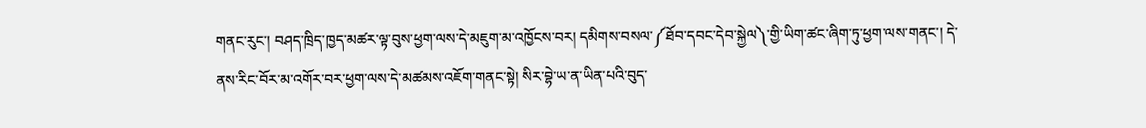གནང་རུང་། བཤད་ཁྲིད་ཁྱད་མཚར་ལྟ་བུས་ཕྱག་ལས་དེ་མཇུག་མ་འཁྱོངས་བར། དམིགས་བསལ་༼ཐོབ་དབང་དེབ་སྐྱེལ༽་གྱི་ཡིག་ཚང་ཞིག་ཏུ་ཕྱག་ལས་གནང་། དེ་ནས་རིང་བོར་མ་འགོར་བར་ཕྱག་ལས་དེ་མཚམས་འཇོག་གནང་སྟེ། སིར་བྷེ་ཡ་ན་ཡིན་པའི་བུད་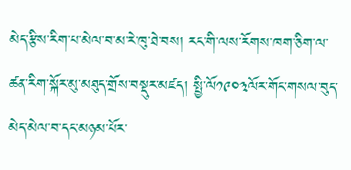མེད་རྩིས་རིག་པ་མེལ་བ་མ་རེ་ཁུ་ཐེ་བས། རང་གི་ལས་རོགས་ཁག་ཅིག་ལ་ཚན་རིག་སྐོར་མུ་མཐུད་གྲོས་བསྡུར་མཛད། སྤྱི་ལོ༡༩༠༣ལོར་གོང་གསལ་བུད་མེད་མེལ་བ་དང་མཉམ་པོར་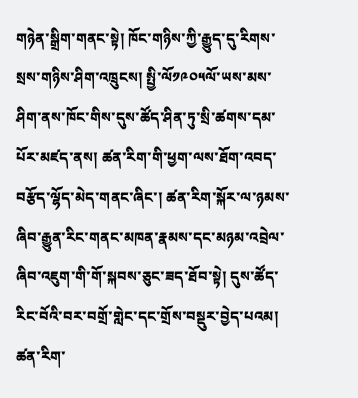གཉེན་སྒྲིག་གནང་སྟེ། ཁོང་གཉིས་ཀྱི་རྒྱུད་དུ་རིགས་སྲས་གཉིས་ཤིག་འཁྲུངས། སྤྱི་ལོ༡༩༠༥ལོ་ཡས་མས་ཤིག་ནས་ཁོང་གིས་དུས་ཚོད་ཤིན་ཏུ་སྲི་ཚགས་དམ་པོར་མཛད་ནས། ཚན་རིག་གི་ཕྱག་ལས་ཐོག་འབད་བརྩོད་ལྷོད་མེད་གནང་ཞིང་། ཚན་རིག་སྐོར་ལ་ཉམས་ཞིབ་རྒྱུན་རིང་གནང་མཁན་རྣམས་དང་མཉམ་འབྲེལ་ཞིབ་འཇུག་གི་གོ་སྐབས་ཅུང་ཟད་ཐོབ་སྟེ། དུས་ཚོད་རིང་བོའི་བར་བགྲོ་གླེང་དང་གྲོས་བསྡུར་བྱེད་པའམ། ཚན་རིག་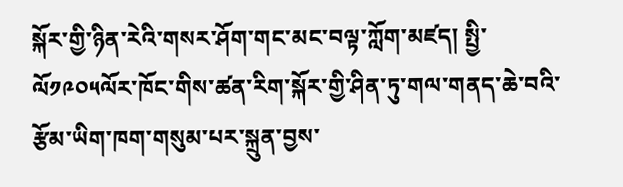སྐོར་གྱི་ཉིན་རེའི་གསར་ཤོག་གང་མང་བལྟ་ཀློག་མཛད། སྤྱི་ལོ༡༩༠༥ལོར་ཁོང་གིས་ཚན་རིག་སྐོར་གྱི་ཤིན་ཏུ་གལ་གནད་ཆེ་བའི་རྩོམ་ཡིག་ཁག་གསུམ་པར་སྐྲུན་བྱས་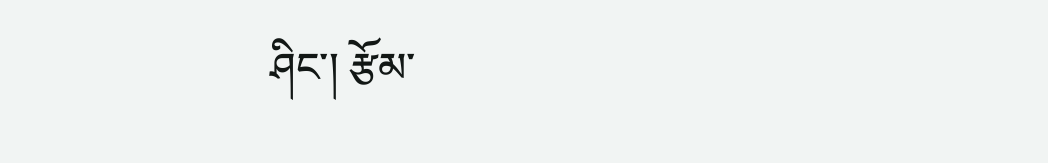ཤིང་། རྩོམ་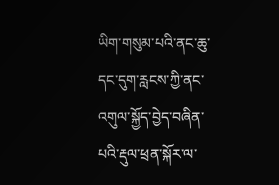ཡིག་གསུམ་པའི་ནང་ཆུ་དང་དུག་རླངས་ཀྱི་ནང་འགུལ་སྐྱོད་བྱེད་བཞིན་པའི་རྡུལ་ཕྲན་སྐོར་ལ་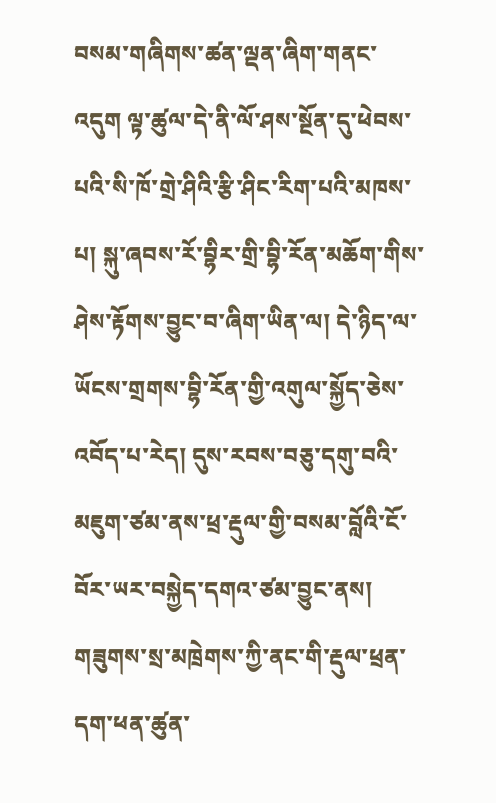བསམ་གཞིགས་ཚན་ལྡན་ཞིག་གནང་འདུག ལྟ་ཚུལ་དེ་ནི་ལོ་ཤས་སྔོན་དུ་ཕེབས་པའི་སི་ཁོ་གྲེ་ཤིའི་རྩི་ཤིང་རིག་པའི་མཁས་པ། སྐུ་ཞབས་རོ་བྷིར་གྲི་བྷི་རོན་མཆོག་གིས་ཤེས་རྟོགས་བྱུང་བ་ཞིག་ཡིན་ལ། དེ་ཉིད་ལ་ཡོངས་གྲགས་བྷི་རོན་གྱི་འགུལ་སྐྱོད་ཅེས་འབོད་པ་རེད། དུས་རབས་བཅུ་དགུ་བའི་མཇུག་ཙམ་ནས་ཕྲ་རྡུལ་གྱི་བསམ་བློའི་ངོ་བོར་ཡར་བསྐྱེད་དགའ་ཙམ་བྱུང་ནས། གཟུགས་སྲ་མཁྲེགས་ཀྱི་ནང་གི་རྡུལ་ཕྲན་དག་ཕན་ཚུན་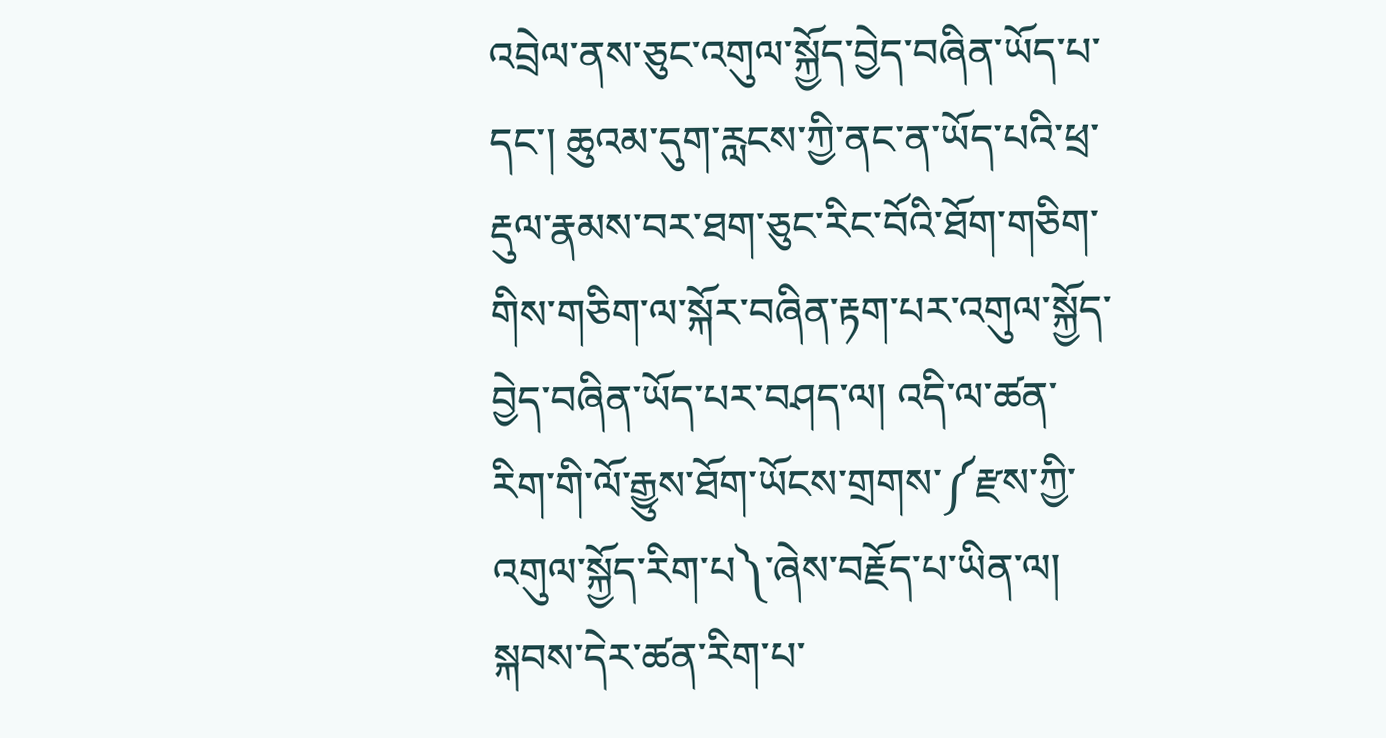འབྲེལ་ནས་ཅུང་འགུལ་སྐྱོད་བྱེད་བཞིན་ཡོད་པ་དང་། ཆུའམ་དུག་རླངས་ཀྱི་ནང་ན་ཡོད་པའི་ཕྲ་རྡུལ་རྣམས་བར་ཐག་ཅུང་རིང་བོའི་ཐོག་གཅིག་གིས་གཅིག་ལ་སྐོར་བཞིན་རྟག་པར་འགུལ་སྐྱོད་བྱེད་བཞིན་ཡོད་པར་བཤད་ལ། འདི་ལ་ཚན་རིག་གི་ལོ་རྒྱུས་ཐོག་ཡོངས་གྲགས་༼རྫས་ཀྱི་འགུལ་སྐྱོད་རིག་པ༽་ཞེས་བརྗོད་པ་ཡིན་ལ། སྐབས་དེར་ཚན་རིག་པ་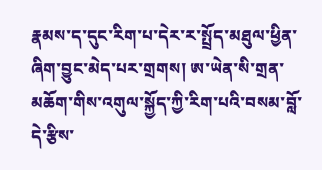རྣམས་ད་དུང་རིག་པ་དེར་ར་སྤྲོད་མཐུལ་ཕྱིན་ཞིག་བྱུང་མེད་པར་གྲགས། ཨ་ཡེན་སི་གྲན་མཆོག་གིས་འགུལ་སྐྱོད་ཀྱི་རིག་པའི་བསམ་བློ་དེ་རྩིས་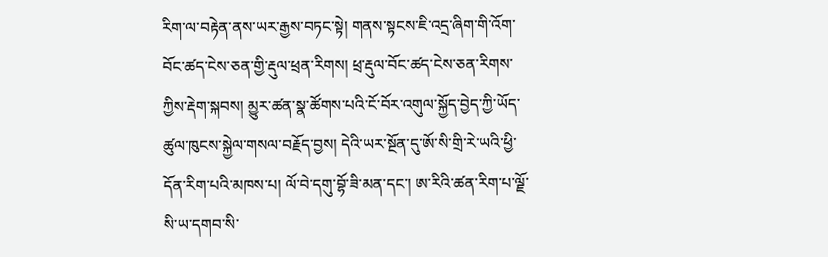རིག་ལ་བརྟེན་ནས་ཡར་རྒྱས་བཏང་སྟེ། གནས་སྟངས་ཇི་འདྲ་ཞིག་གི་འོག་བོང་ཚད་ངེས་ཅན་གྱི་རྡུལ་ཕྲན་རིགས། ཕྲ་རྡུལ་བོང་ཚད་ངེས་ཅན་རིགས་ཀྱིས་རྡེག་སྐབས། མྱུར་ཚན་སྣ་ཚོགས་པའི་ངོ་བོར་འགུལ་སྐྱོད་བྱེད་ཀྱི་ཡོད་ཚུལ་ཁུངས་སྐྱེལ་གསལ་བརྗོད་བྱས། དེའི་ཡར་སྔོན་དུ་ཨོ་སི་གྲི་རེ་ཡའི་ཕྱི་དོན་རིག་པའི་མཁས་པ། ལོ་བེ་དགུ་བྷོ་ཟི་མན་དང་། ཨ་རིའི་ཚན་རིག་པ་ལྗོ་སི་ཡ་དགབ་སི་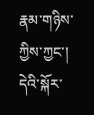རྣམ་གཉིས་ཀྱིས་ཀྱང་། དེའི་སྐོར་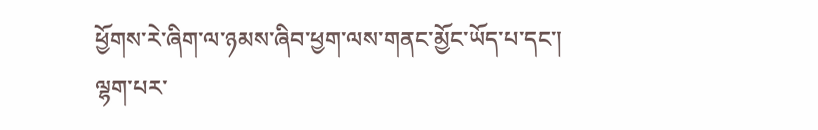ཕྱོགས་རེ་ཞིག་ལ་ཉམས་ཞིབ་ཕྱག་ལས་གནང་མྱོང་ཡོད་པ་དང་། ལྷག་པར་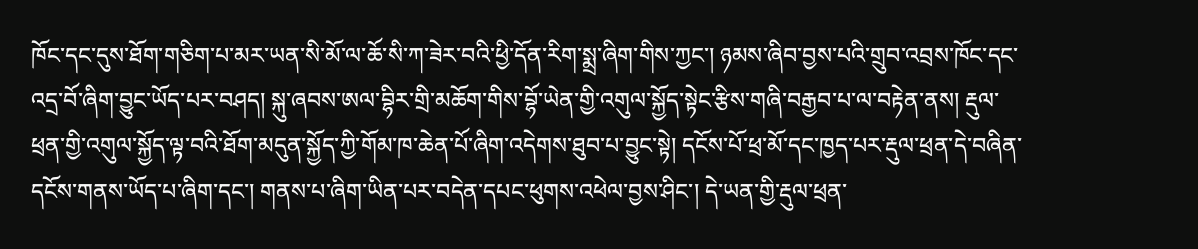ཁོང་དང་དུས་ཐོག་གཅིག་པ་མར་ཡན་སི་མོ་ལ་ཆོ་སི་ཀ་ཟེར་བའི་ཕྱི་དོན་རིག་སྨྲ་ཞིག་གིས་ཀྱང་། ཉམས་ཞིབ་བྱས་པའི་གྲུབ་འབྲས་ཁོང་དང་འདྲ་བོ་ཞིག་བྱུང་ཡོད་པར་བཤད། སྐུ་ཞབས་ཨལ་བྷིར་གྲི་མཆོག་གིས་བྷོ་ཡེན་གྱི་འགུལ་སྐྱོད་སྟེང་རྩིས་གཞི་བརྒྱབ་པ་ལ་བརྟེན་ནས། རྡུལ་ཕྲན་གྱི་འགུལ་སྐྱོད་ལྟ་བའི་ཐོག་མདུན་སྐྱོད་ཀྱི་གོམ་ཁ་ཆེན་པོ་ཞིག་འདེགས་ཐུབ་པ་བྱུང་སྟེ། དངོས་པོ་ཕྲ་མོ་དང་ཁྱད་པར་རྡུལ་ཕྲན་དེ་བཞིན་དངོས་གནས་ཡོད་པ་ཞིག་དང་། གནས་པ་ཞིག་ཡིན་པར་བདེན་དཔང་ཕུགས་འཕེལ་བྱས་ཤིང་། དེ་ཡན་གྱི་རྡུལ་ཕྲན་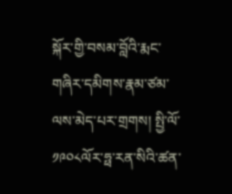སྐོར་གྱི་བསམ་བློའི་རྨང་གཞིར་དམིགས་རྣམ་ཙམ་ལས་མེད་པར་གྲགས། སྤྱི་ལོ་༡༩༠༨ལོར་ཧྥ་རན་སིའི་ཚན་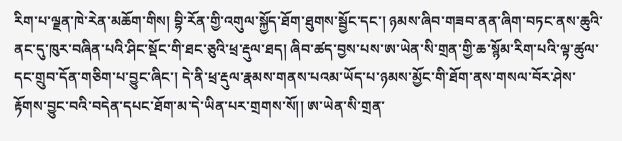རིག་པ་ལྗན་ཁེ་རེན་མཆོག་གིས། བྷི་རོན་གྱི་འགུལ་སྐྱོད་ཐོག་ཐུགས་སྦྱོང་དང་། ཉམས་ཞིབ་གཟབ་ནན་ཞིག་བཏང་ནས་ཆུའི་ནང་དུ་ཁུར་བཞིན་པའི་ཤིང་སྡོང་གི་ཐང་ཅུའི་ཕྲ་རྡུལ་ཐད། ཞིབ་ཚད་བྱས་པས་ཨ་ཡེན་སི་གྲན་གྱི་ཆ་སྙོམ་རིག་པའི་ལྟ་ཚུལ་དང་གྲུབ་དོན་གཅིག་པ་བྱུང་ཞིང་། དེ་ནི་ཕྲ་རྡུལ་རྣམས་གནས་པའམ་ཡོད་པ་ཉམས་མྱོང་གི་ཐོག་ནས་གསལ་བོར་ཤེས་རྟོགས་བྱུང་བའི་བདེན་དཔང་ཐོག་མ་དེ་ཡིན་པར་གྲགས་སོ།། ཨ་ཡེན་སི་གྲན་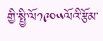གྱི་སྤྱི་ལོ༡༩༠༥ལོའི་རྩོམ་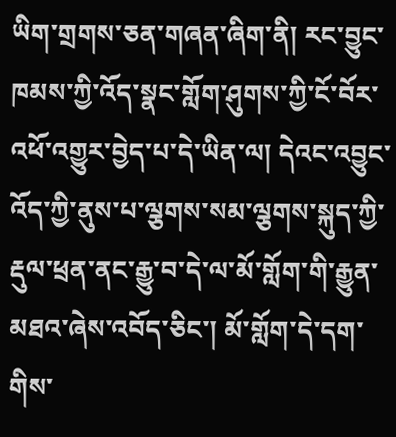ཡིག་གྲགས་ཅན་གཞན་ཞིག་ནི། རང་བྱུང་ཁམས་ཀྱི་འོད་སྣང་གློག་ཤུགས་ཀྱི་ངོ་བོར་འཕོ་འགྱུར་བྱེད་པ་དེ་ཡིན་ལ། དེའང་འབྱུང་འོད་ཀྱི་ནུས་པ་ལྕགས་སམ་ལྕགས་སྐུད་ཀྱི་རྡུལ་ཕྲན་ནང་རྒྱུ་བ་དེ་ལ་མོ་གློག་གི་རྒྱུན་མཐའ་ཞེས་འབོད་ཅིང་། མོ་གློག་དེ་དག་གིས་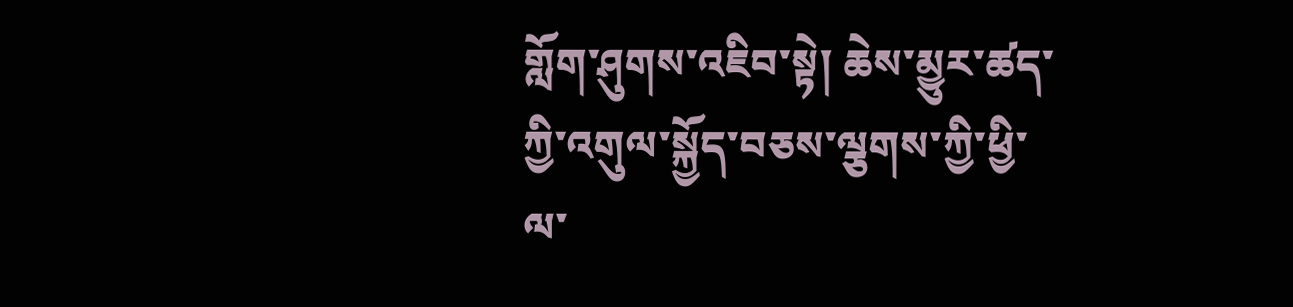གློག་ཤུགས་འཇིབ་སྟེ། ཆེས་མྱུར་ཚད་ཀྱི་འགུལ་སྐྱོད་བཅས་ལྕགས་ཀྱི་ཕྱི་ལ་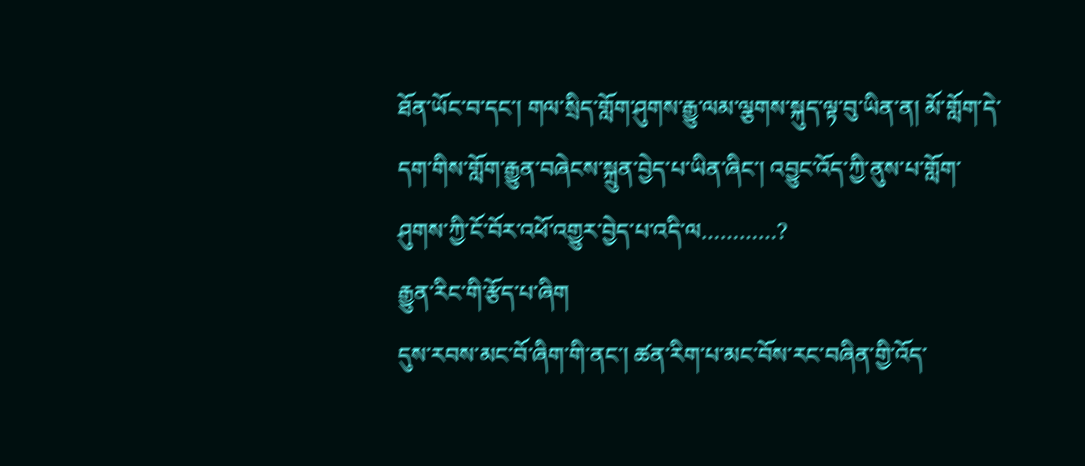ཐོན་ཡོང་བ་དང་། གལ་སྲིད་གློག་ཤུགས་རྒྱུ་ལམ་ལྕགས་སྐུད་ལྟ་བུ་ཡིན་ན། མོ་གློག་དེ་དག་གིས་གློག་རྒྱུན་བཞེངས་སྐྲུན་བྱེད་པ་ཡིན་ཞིང་། འབྱུང་འོད་ཀྱི་ནུས་པ་གློག་ཤུགས་ཀྱི་ངོ་བོར་འཕོ་འགྱུར་བྱེད་པ་འདི་ལ…………?
རྒྱུན་རིང་གི་རྩོད་པ་ཞིག
དུས་རབས་མང་བོ་ཞིག་གི་ནང་། ཚན་རིག་པ་མང་བོས་རང་བཞིན་གྱི་འོད་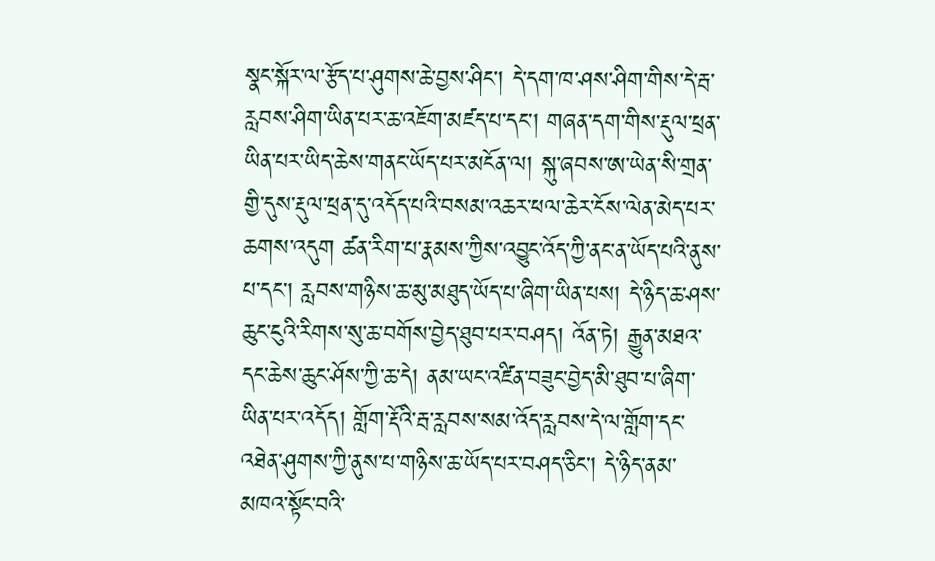སྣང་སྐོར་ལ་རྩོད་པ་ཤུགས་ཆེ་བྱས་ཤིང་། དེ་དག་ཁ་ཤས་ཤིག་གིས་དེ་རྦ་རླབས་ཤིག་ཡིན་པར་ཆ་འཇོག་མཛད་པ་དང་། གཞན་དག་གིས་རྡུལ་ཕྲན་ཡིན་པར་ཡིད་ཆེས་གནང་ཡོད་པར་མངོན་ལ། སྐུ་ཞབས་ཨ་ཡེན་སི་གྲན་གྱི་དུས་རྡུལ་ཕྲན་དུ་འདོད་པའི་བསམ་འཆར་ཕལ་ཆེར་ངོས་ལེན་མེད་པར་ཆགས་འདུག ཚན་རིག་པ་རྣམས་ཀྱིས་འབྱུང་འོད་ཀྱི་ནང་ན་ཡོད་པའི་ནུས་པ་དང་། རླབས་གཉིས་ཆ་མུ་མཐུད་ཡོད་པ་ཞིག་ཡིན་པས། དེ་ཉིད་ཆ་ཤས་ཆུང་ངུའི་རིགས་སུ་ཆ་བགོས་བྱེད་ཐུབ་པར་བཤད། འོན་ཏེ། རྒྱུན་མཐའ་དང་ཆེས་ཆུང་ཤོས་ཀྱི་ཆ་དེ། ནམ་ཡང་འཛིན་བཟུང་བྱེད་མི་ཐུབ་པ་ཞིག་ཡིན་པར་འདོད། གློག་རྡོའི་རྦ་རླབས་སམ་འོད་རླབས་དེ་ལ་གློག་དང་འཐེན་ཤུགས་ཀྱི་ནུས་པ་གཉིས་ཆ་ཡོད་པར་བཤད་ཅིང་། དེ་ཉིད་ནམ་མཁའ་སྟོང་བའི་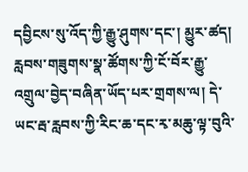དབྱིངས་སུ་འོད་ཀྱི་རྒྱུ་ཤུགས་དང་། མྱུར་ཚད། རླབས་གཟུགས་སྣ་ཚོགས་ཀྱི་ངོ་བོར་རྒྱུ་འགྲུལ་བྱེད་བཞིན་ཡོད་པར་གྲགས་ལ། དེ་ཡང་རྦ་རླབས་ཀྱི་རིང་ཆ་དང་རྭ་མཆུ་ལྟ་བུའི་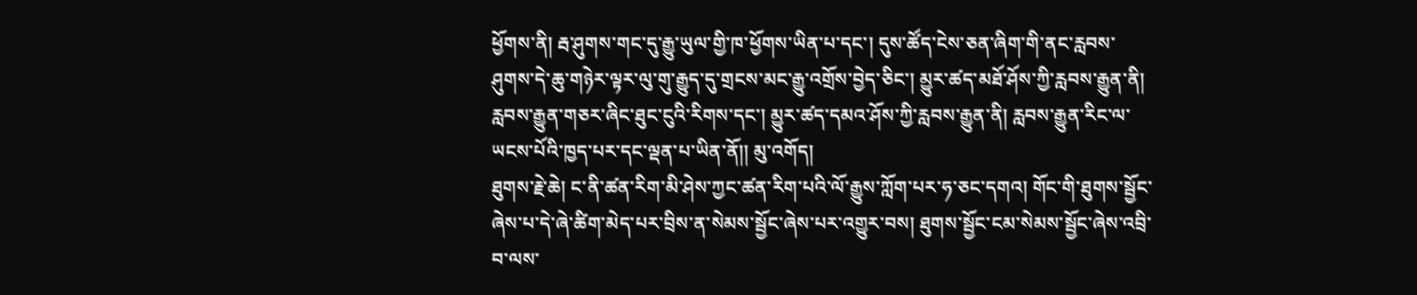ཕྱོགས་ནི། རྦ་ཤུགས་གང་དུ་རྒྱུ་ཡུལ་གྱི་ཁ་ཕྱོགས་ཡིན་པ་དང་། དུས་ཚོད་ངེས་ཅན་ཞིག་གི་ནང་རླབས་ཤུགས་དེ་ཆུ་གཉེར་ལྟར་ལུ་གུ་རྒྱུད་དུ་གྲངས་མང་རྒྱུ་འགྲོས་བྱེད་ཅིང་། མྱུར་ཚད་མཐོ་ཤོས་ཀྱི་རླབས་རྒྱུན་ནི། རླབས་རྒྱུན་གཅར་ཞིང་ཐུང་ངུའི་རིགས་དང་། མྱུར་ཚད་དམའ་ཤོས་ཀྱི་རླབས་རྒྱུན་ནི། རླབས་རྒྱུན་རིང་ལ་ཡངས་པོའི་ཁྱད་པར་དང་ལྡན་པ་ཡིན་ནོ།། མུ་འགོད།
ཐུགས་རྗེ་ཆེ། ང་ནི་ཚན་རིག་མི་ཤེས་ཀྱང་ཚན་རིག་པའི་ལོ་རྒྱུས་ཀློག་པར་ཧ་ཅང་དགའ། གོང་གི་ཐུགས་སྦྱོང་ཞེས་པ་དེ་ཞེ་ཚིག་མེད་པར་བྲིས་ན་སེམས་སྦྱོང་ཞེས་པར་འགྱུར་བས། ཐུགས་སྦྱོང་ངམ་སེམས་སྦྱོང་ཞེས་འབྲི་བ་ལས་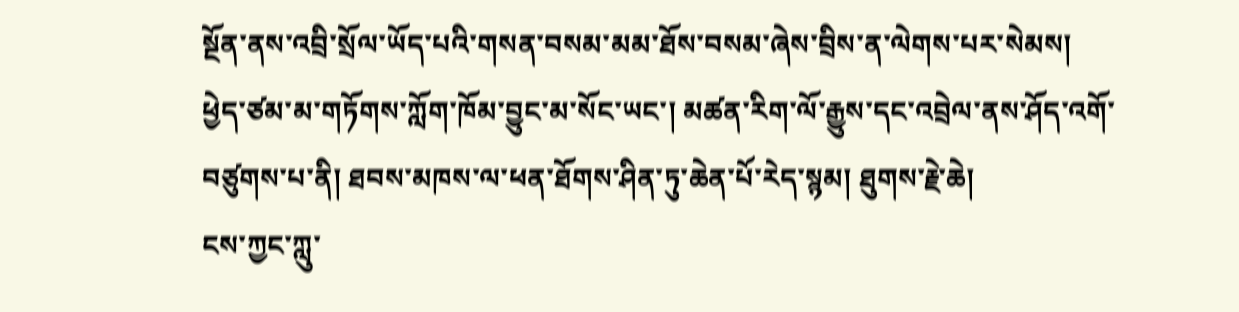སྔོན་ནས་འབྲི་སྲོལ་ཡོད་པའི་གསན་བསམ་མམ་ཐོས་བསམ་ཞེས་བྲིས་ན་ལེགས་པར་སེམས།
ཕྱེད་ཙམ་མ་གཏོགས་ཀློག་ཁོམ་བྱུང་མ་སོང་ཡང་། མཚན་རིག་ལོ་རྒྱུས་དང་འབྲེལ་ནས་ཤོད་འགོ་བཙུགས་པ་ནི། ཐབས་མཁས་ལ་ཕན་ཐོགས་ཤིན་ཏུ་ཆེན་པོ་རེད་སྙམ། ཐུགས་རྗེ་ཆེ།
ངས་ཀྱང་ཀླུ་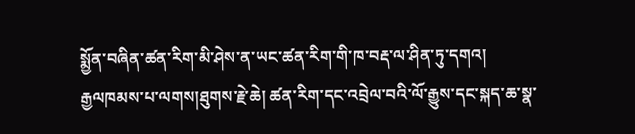སྨྱོན་བཞིན་ཚན་རིག་མི་ཤེས་ན་ཡང་ཚན་རིག་གི་ཁ་བརྡ་ལ་ཤིན་ཏུ་དགའ།
རྒྱལཁམས་པ་ལགས།ཐུགས་རྗེ་ཆེ། ཚན་རིག་དང་འབྲེལ་བའི་ལོ་རྒྱུས་དང་སྐད་ཆ་སྣ་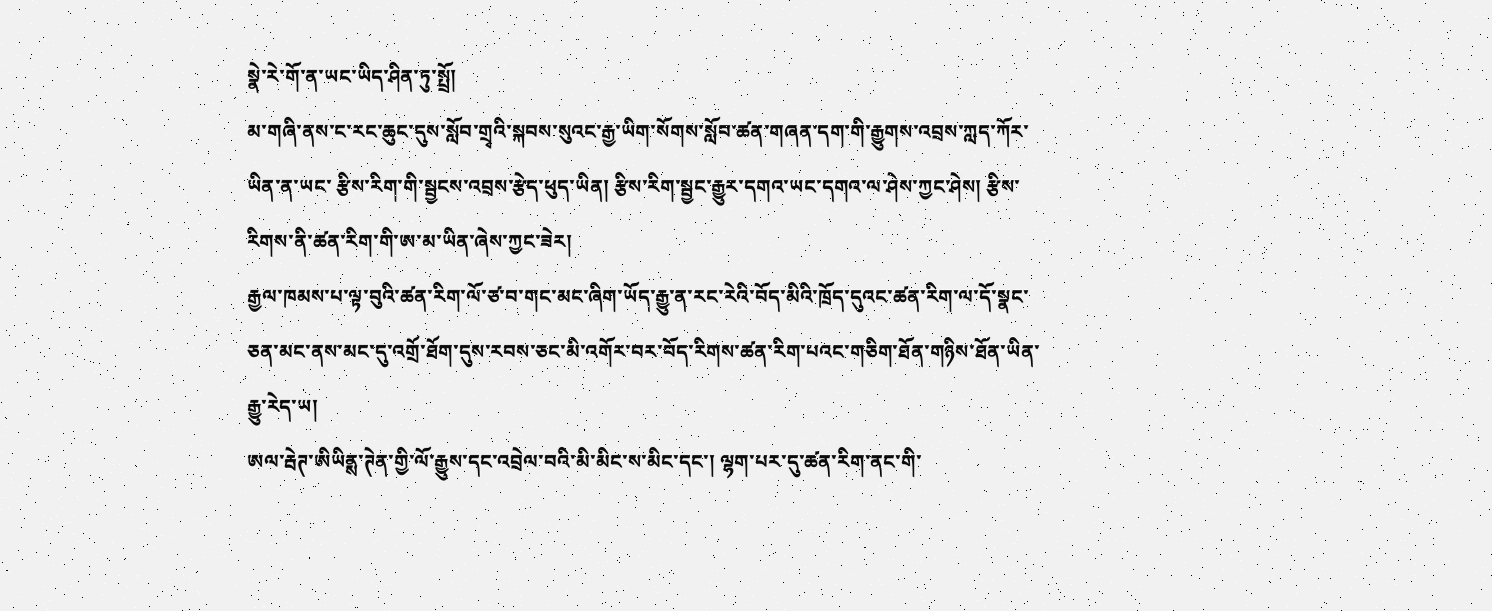སྣེ་རེ་གོ་ན་ཡང་ཡིད་ཤིན་ཏུ་སྤྲོ།
མ་གཞི་ནས་ང་རང་ཆུང་དུས་སློབ་གྲྭའི་སྐབས་སུའང་རྒྱ་ཡིག་སོགས་སློབ་ཚན་གཞན་དག་གི་རྒྱུགས་འབྲས་ཀླད་ཀོར་ཡིན་ན་ཡང་ རྩིས་རིག་གི་སྦྱངས་འབྲས་རྩེད་ཕུད་ཡིན། རྩིས་རིག་སྦྱང་རྒྱུར་དགའ་ཡང་དགའ་ལ་ཤེས་ཀྱང་ཤེས། རྩིས་རིགས་ནི་ཚན་རིག་གི་ཨ་མ་ཡིན་ཞེས་ཀྱང་ཟེར།
རྒྱལ་ཁམས་པ་ལྟ་བུའི་ཚན་རིག་ལོ་ཙ་བ་གང་མང་ཞིག་ཡོད་རྒྱུ་ན་རང་རེའི་བོད་མིའི་ཁྲོད་དུའང་ཚན་རིག་ལ་དོ་སྣང་ཅན་མང་ནས་མང་དུ་འགྲོ་ཐོག་དུས་རབས་ཅང་མི་འགོར་བར་བོད་རིགས་ཚན་རིག་པའང་གཅིག་ཐོན་གཉིས་ཐོན་ཡིན་རྒྱུ་རེད་ཡ།
ཨལ་རྦེཊ་ཨིཡིནྶ་ཊེན་གྱི་ལོ་རྒྱུས་དང་འབྲེལ་བའི་མི་མིང་ས་མིང་དང་། ལྷག་པར་དུ་ཚན་རིག་ནང་གི་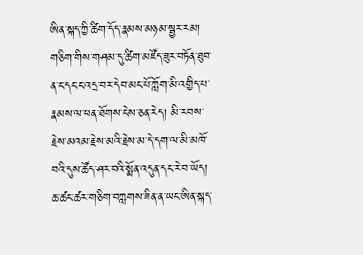ཨིན་སྐད་ཀྱི་ཚིག་དོད་རྣམས་མཉམ་སྦྱར་རམ། གཅིག་གིས་གཤམ་དུ་ཚིག་མཛོད་ཟུར་བཏོན་ཐུབ་ན་ང་དང་ང་འདྲ་བར་དེབ་མང་པོ་ཀློག་མི་འགྱིད་པ་རྣམས་ལ་ཕན་ཐོགས་ངེས་ཅན་རེད། མི་རབས་རྗེས་མའམ་རྗེས་མའི་རྗེས་མ་དེ་དག་ལ་མི་མཁོ་བའི་དུས་ཚོད་ཤར་བའི་སྨོན་འདུན་དང་རེ་བ་ཡོད། ཆ་ཚང་ཚར་གཅིག་བཀླགས་ཟིན་ན་ཡང་ཨིན་སྐད་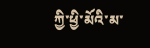ཀྱི་ཕྱི་མོའི་མ་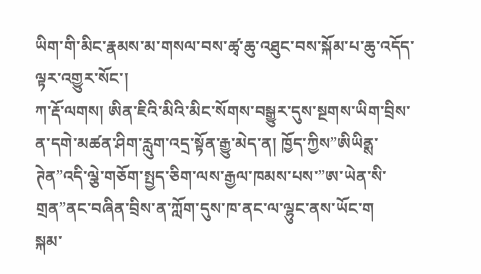ཡིག་གི་མིང་རྣམས་མ་གསལ་བས་ཚྭ་ཆུ་འཐུང་བས་སྐོམ་པ་ཆུ་འདོད་ལྟར་འགྱུར་སོང་།
ཀ་རྡོ་ལགས། ཨིན་ཇིའི་མིའི་མིང་སོགས་བསྒྱུར་དུས་སྔགས་ཡིག་བྲིས་ན་དགེ་མཚན་ཤིག་རླུག་འདྲ་སྟོན་རྒྱུ་མེད་ན། ཁྱོད་ཀྱིས”ཨིཡིནྶ་ཊེན”འདི་ལྕེ་གཅོག་སྤྱད་ཅིག་ལས་རྒྱལ་ཁམས་པས་”ཨ་ཡེན་སི་གྲན”ནང་བཞིན་བྲིས་ན་ཀློག་དུས་ཁ་ནང་ལ་ལྷུང་ནས་ཡོང་ག
སྐམ་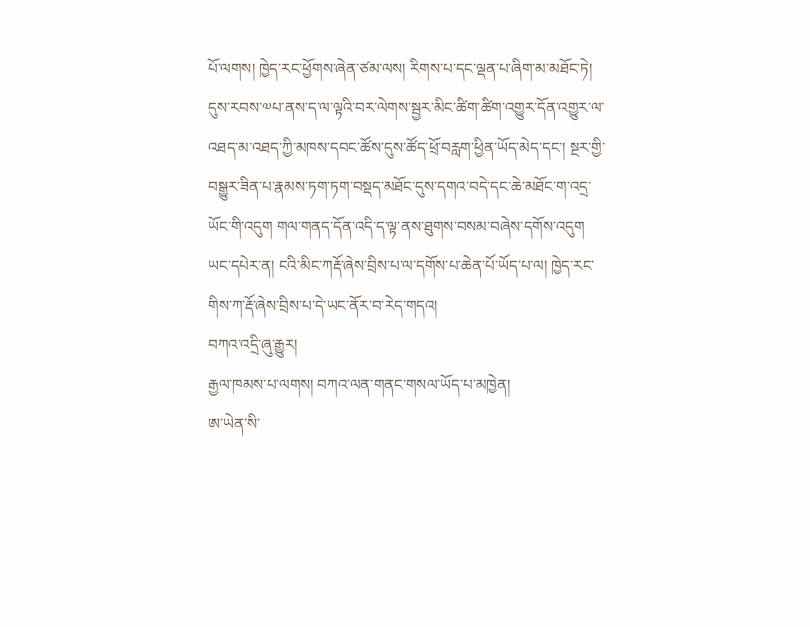པོ་ལགས། ཁྱེད་རང་ཕྱོགས་ཞེན་ཙམ་ལས། རིགས་པ་དང་ལྡན་པ་ཞིག་མ་མཐོང་ཏེ། དུས་རབས་༧པ་ནས་ད་ལ་ལྟའི་བར་ལེགས་སྦྱར་མིང་ཚིག་ཚིག་འགྱུར་དོན་འགྱུར་ལ་འཐད་མ་འཐད་ཀྱི་མཁས་དབང་ཚོས་དུས་ཚོད་ཕྲོ་བརླག་ཕྱིན་ཡོད་མེད་དང་། སྔར་གྱི་བསྒྱུར་ཟིན་པ་རྣམས་ཏག་ཏག་བསྡད་མཐོང་དུས་དགའ་བདེ་དང་ཆེ་མཐོང་ག་འདྲ་ཡོང་གི་འདུག གལ་གནད་དོན་འདི་ད་ལྟ་ནས་ཐུགས་བསམ་བཞེས་དགོས་འདུག
ཡང་དཔེར་ན། ངའི་མིང་ཀརྡོ་ཞེས་བྲིས་པ་ལ་དགོས་པ་ཆེན་པོ་ཡོད་པ་ལ། ཁྱེད་རང་གིས་ཀ་རྡོ་ཞེས་བྲིས་པ་དེ་ཡང་ནོར་བ་རེད་གདའ།
བཀའ་འདྲི་ཞུ་རྒྱུར།
རྒྱལ་ཁམས་པ་ལགས། བཀའ་ལན་གནང་གསལ་ཡོད་པ་མཁྱེན།
ཨ་ཡེན་སི་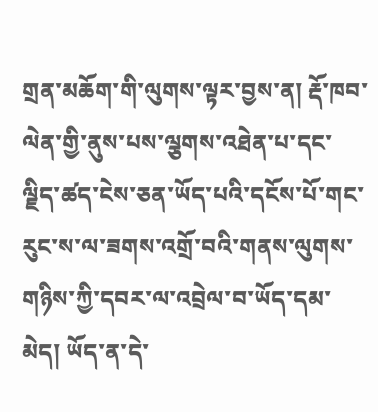གྲན་མཆོག་གི་ལུགས་ལྟར་བྱས་ན། རྡོ་ཁབ་ལེན་གྱི་ནུས་པས་ལྕགས་འཐེན་པ་དང་ལྗིད་ཚད་ངེས་ཅན་ཡོད་པའི་དངོས་པོ་གང་རུང་ས་ལ་ཟགས་འགྲོ་བའི་གནས་ལུགས་གཉིས་ཀྱི་དབར་ལ་འབྲེལ་བ་ཡོད་དམ་མེད། ཡོད་ན་དེ་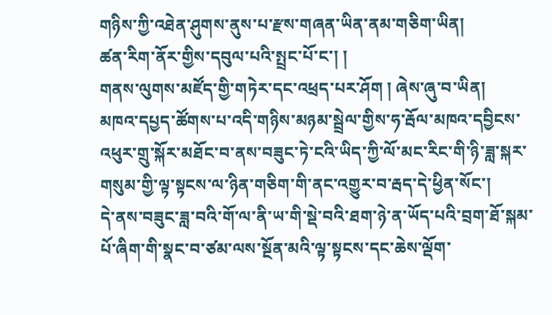གཉིས་ཀྱི་འཐེན་ཤུགས་ནུས་པ་རྫས་གཞན་ཡིན་ནམ་གཅིག་ཡིན།
ཚན་རིག་ནོར་གྱིས་དབུལ་པའི་སྤྲང་པོ་ང་། །
གནས་ལུགས་མཛོད་གྱི་གཏེར་དང་འཕྲད་པར་ཤོག ། ཞེས་ཞུ་བ་ཡིན།
མཁའ་དཔྱད་ཚོགས་པ་འདི་གཉིས་མཉམ་སྦྲེལ་གྱིས་ཧ་རྦོལ་མཁའ་དབྱིངས་འཕུར་གྲུ་སྐོར་མཐོང་བ་ནས་བཟུང་ཏེ་ངའི་ཡིད་ཀྱི་ལོ་མང་རིང་གི་ཉི་ཟླ་སྐར་གསུམ་གྱི་ལྟ་སྟངས་ལ་ཉིན་གཅིག་གི་ནང་འགྱུར་བ་རྦད་དེ་ཕྱིན་སོང་།
དེ་ནས་བཟུང་ཟླ་བའི་གོ་ལ་ནི་ཡ་གི་སྡེ་བའི་ཐག་ཉེ་ན་ཡོད་པའི་བྲག་ཐོ་སྐམ་པོ་ཞིག་གི་སྣང་བ་ཙམ་ལས་སྔོན་མའི་ལྟ་སྟངས་དང་ཆེས་ལྡོག་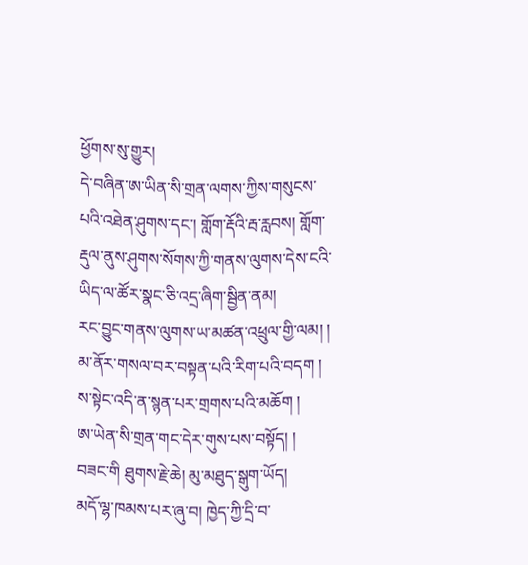ཕྱོགས་སུ་གྱུར།
དེ་བཞིན་ཨ་ཡིན་སི་གྲན་ལགས་ཀྱིས་གསུངས་པའི་འཐེན་ཤུགས་དང་། གློག་རྡོའི་རྦ་རླབས། གློག་རྡུལ་ནུས་ཤུགས་སོགས་ཀྱི་གནས་ལུགས་དེས་ངའི་ཡིད་ལ་ཚོར་སྣང་ཅི་འདྲ་ཞིག་སྦྱིན་ནམ།
རང་བྱུང་གནས་ལུགས་ཡ་མཚན་འཕྲུལ་གྱི་ལམ། །
མ་ནོར་གསལ་བར་བསྟན་པའི་རིག་པའི་བདག །
ས་སྟེང་འདི་ན་སྙན་པར་གྲགས་པའི་མཆོག །
ཨ་ཡེན་སི་གྲན་གང་དེར་གུས་པས་བསྟོད། །
བཟང་གི ཐུགས་རྗེ་ཆེ། མུ་མཐུད་སྒུག་ཡོད།
མདོ་ལྷ་ཁམས་པར་ཞུ་བ། ཁྱེད་ཀྱི་དྲི་བ་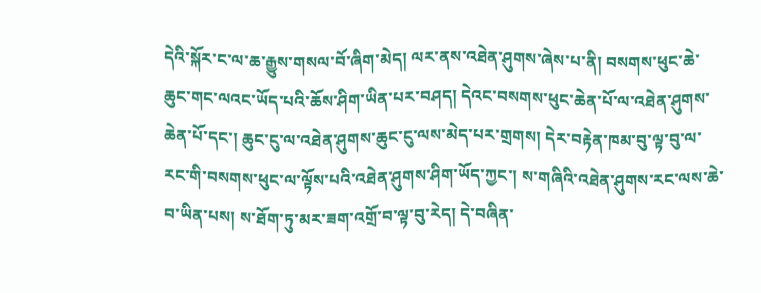དེའི་སྐོར་ང་ལ་ཆ་རྒྱུས་གསལ་བོ་ཞིག་མེད། ལར་ནས་འཐེན་ཤུགས་ཞེས་པ་ནི། བསགས་ཕུང་ཆེ་ཆུང་གང་ལའང་ཡོད་པའི་ཆོས་ཤིག་ཡིན་པར་བཤད། དེའང་བསགས་ཕུང་ཆེན་པོ་ལ་འཐེན་ཤུགས་ཆེན་པོ་དང་། ཆུང་ངུ་ལ་འཐེན་ཤུགས་ཆུང་ངུ་ལས་མེད་པར་གྲགས། དེར་བརྟེན་ཁམ་བུ་ལྟ་བུ་ལ་རང་གི་བསགས་ཕུང་ལ་ལྟོས་པའི་འཐེན་ཤུགས་ཤིག་ཡོད་ཀྱང་། ས་གཞིའི་འཐེན་ཤུགས་རང་ལས་ཆེ་བ་ཡིན་པས། ས་ཐོག་ཏུ་མར་ཟག་འགྲོ་བ་ལྟ་བུ་རེད། དེ་བཞིན་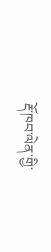རྡོ་ཁབ་ལེན་གྱི་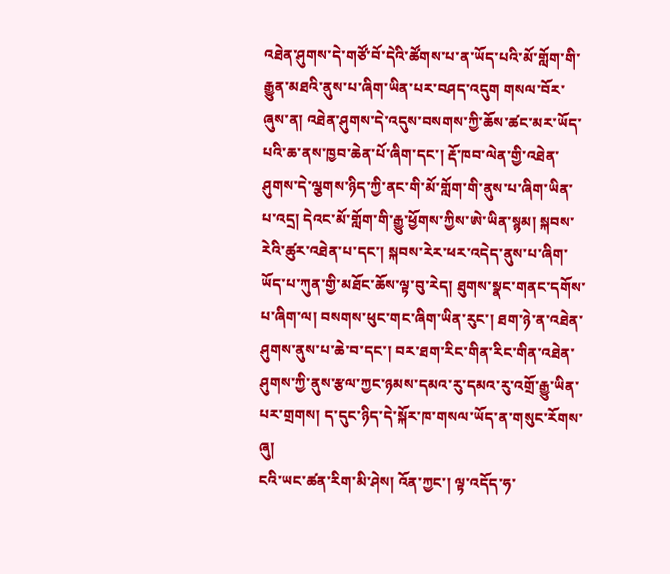འཐེན་ཤུགས་དེ་གཙོ་བོ་དེའི་ཚོགས་པ་ན་ཡོད་པའི་མོ་གློག་གི་རྒྱུན་མཐའི་ནུས་པ་ཞིག་ཡིན་པར་བཤད་འདུག གསལ་བོར་ཞུས་ན། འཐེན་ཤུགས་དེ་འདུས་བསགས་ཀྱི་ཆོས་ཚང་མར་ཡོད་པའི་ཆ་ནས་ཁྱབ་ཆེན་པོ་ཞིག་དང་། རྡོ་ཁབ་ལེན་གྱི་འཐེན་ཤུགས་དེ་ལྕགས་ཉིད་ཀྱི་ནང་གི་མོ་གློག་གི་ནུས་པ་ཞིག་ཡིན་པ་འདྲ། དེའང་མོ་གློག་གི་རྒྱུ་ཕྱོགས་ཀྱིས་ཨེ་ཡིན་སྙམ། སྐབས་རེའི་ཚུར་འཐེན་པ་དང་། སྐབས་རེར་ཕར་འདེད་ནུས་པ་ཞིག་ཡོད་པ་ཀུན་གྱི་མཐོང་ཆོས་ལྟ་བུ་རེད། ཐུགས་སྣང་གནང་དགོས་པ་ཞིག་ལ། བསགས་ཕུང་གང་ཞིག་ཡིན་རུང་། ཐག་ཉེ་ན་འཐེན་ཤུགས་ནུས་པ་ཆེ་བ་དང་། བར་ཐག་རིང་གིན་རིང་གིན་འཐེན་ཤུགས་ཀྱི་ནུས་རྩལ་ཀྱང་ཉམས་དམའ་རུ་དམའ་རུ་འགྲོ་རྒྱུ་ཡིན་པར་གྲགས། ད་དུང་ཉིད་དེ་སྐོར་ཁ་གསལ་ཡོད་ན་གསུང་རོགས་ཞུ།
ངའི་ཡང་ཚན་རིག་མི་ཤེས། འོན་ཀྱང་། ལྟ་འདོད་ཧ་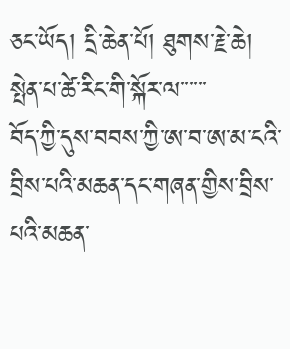ཅང་ཡོད། དྲི་ཆེན་པོ། ཐུགས་རྗེ་ཆེ།
སྤེན་པ་ཚེ་རིང་གི་སྐོར་ལ་་་་་་
བོད་ཀྱི་དུས་བབས་ཀྱི་ཨ་བ་ཨ་མ་ངའི་བྲིས་པའི་མཆན་དང་གཞན་གྱིས་བྲིས་པའི་མཆན་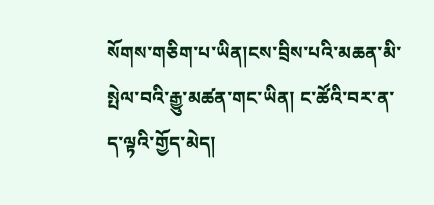སོགས་གཅིག་པ་ཡིན།ངས་བྲིས་པའི་མཆན་མི་སྤེལ་བའི་རྒྱུ་མཚན་གང་ཡིན། ང་ཚོའི་བར་ན་ད་ལྟའི་གྱོད་མེད།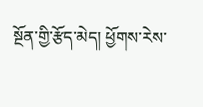སྔོན་གྱི་རྩོད་མེད། ཕྱོགས་རེས་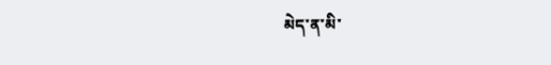མེད་ན་མི་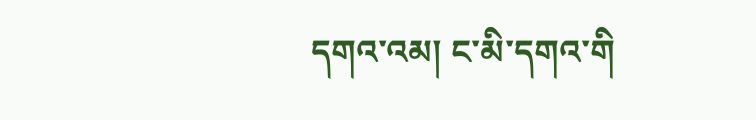དགའ་འམ། ང་མི་དགའ་གི